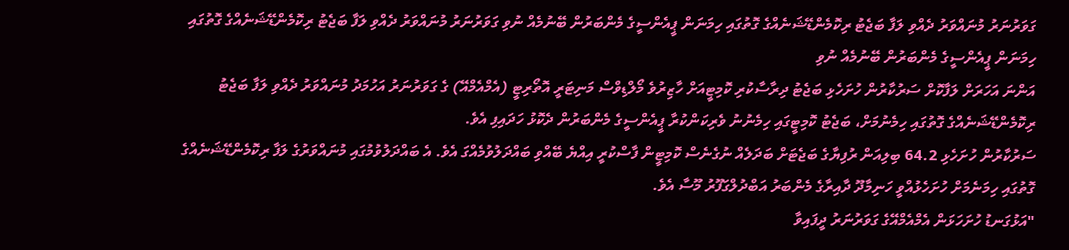ގަވަރުނަރު މުނައްވަރު ދެއްވި ލަފާ ބަޖެޓު ރިކޮމެންޑޭޝަނެއްގެ ގޮތުގައި ހިމަނަން ޕީއެންސީގެ މެންބަރުން ބޭނުމެއް ނުވި ގަވަރުނަރު މުނައްވަރު ދެއްވި ލަފާ ބަޖެޓު ރިކޮމެންޑޭޝަނެއްގެ ގޮތުގައި ހިމަނަން ޕީއެންސީގެ މެންބަރުން ބޭނުމެއް ނުވި
އަންނަ އަހަރަށް ލަފާކޮށް ސަރުކާރުން ހުށަހެޅި ބަޖެޓު ދިރާސާކުރި ކޮމިޓީއަށް ހާޒިރުވެ މޯލްޑިވްސް މަނިޓަރީ އޮތޯރިޓީ (އެމްއެމްއޭ) ގެ ގަވަރުނަރު އަހުމަދު މުނައްވަރު ދެއްވި ލަފާ ބަޖެޓު ރިކޮމެންޑޭޝަނެއްގެ ގޮތުގައި ހިމެނުމަށް، ބަޖެޓު ކޮމިޓީގައި ހިމެނުނު ވެރިކަންކުރާ ޕީއެންސީގެ މެންބަރުން ދެކޮޅު ހަދައިފި އެވެ.
ސަރުކާރުން ހުށަހެޅި 64.2 ބިލިއަން ރުފިޔާގެ ބަޖެޓަށް ބަދަލެއް ނުގެނެސް ކޮމިޓީން ފާސްކުރީ އިއްޔެ ބޭއްވި ބައްދަލުވުމެއްގަ އެވެ. އެ ބައްދަލުވުމުގައި މުނައްވަރުގެ ލަފާ ރިކޮމެންޑޭޝަނެއްގެ ގޮތުގައި ހިމަނެމަށް ހުށަހެޅުއްވީ ހަނިމާދޫ ދާއިރާގެ މެންބަރު އަބްދުލްގަފޫރު މޫސާ އެވެ.
"އަޅުގަނޑު ހުށަހަޅަން އެމްއެމްއޭގެ ގަވަރުނަރު ދީފައިވާ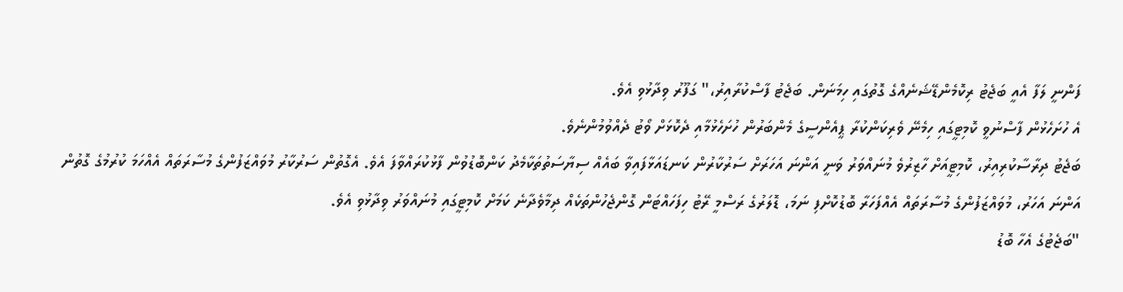ފަންނީ ލަފާ އެއީ ބަޖެޓު ރިކޮމެންޑޭޝަނެއްގެ ގޮތުގައި ހިމަނަން. ބަޖެޓު ފާސްކުރާއިރު،" ގަފޫރު ވިދާޅުވި އެވެ.
އެ ހުށަހެޅުން ފާސްނުވީ ކޮމިޓީގައި ހިމެނޭ ވެރިކަންކުރާ ޕީއެންސީގެ މެންބަރުން ހުށަހެޅުމާއި ދެކޮޅަށް ވޯޓު ދެއްވުމުންނެވެ.
ބަޖެޓު ދިރާސާކުރިއިރު، ކޮމިޓީއަށް ހާޒިރުވެ މުނައްވަރު ވަނީ އަންނަ އަހަރަށް ސަރުކާރުން ކަނޑައަޅާފައިވާ ބައެއް ސިޔާސަތުތަކާމެދު ކަންބޮޑުވުން ފާޅުކުރައްވާފަ އެވެ. އެގޮތުން ސަރުކާރު މުވައްޒަފުންގެ މުސާރަތައް އެއްހަމަ ކުރުމުގެ ގޮތުން އަންނަ އަހަރު، މުވައްޒަފުންގެ މުސާރަތައް އެއްފަހަރާ ބޮޑުކޮށްފި ނަމަ، ޑޮލަރުގެ ރަސްމީ ރޭޓު ހިފަހައްޓަން ގޮންޖެހުންތަކެއް ދިމާވެދާނެ ކަމަށް ކޮމިޓީގައި މުނައްވަރު ވިދާޅުވި އެވެ.
"ބަޖެޓުގެ އެހާ ބޮޑު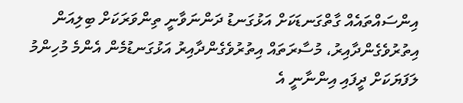އިންސައްތައެއް ގާތްގަނޑަކަށް އަޅުގަނޑު ދަންނަވާނީ ތިންވަރަކަށް ބިލިއަން އިތުރުވެގެންދާއިރު، މުސާރަތައް އިތުރުވެގެންދާއިރު އަޅުގަނޑުމެން އެންމެ މުހިންމު ލަފަޔަކަށް ދީފައި އިންނާނީ އެ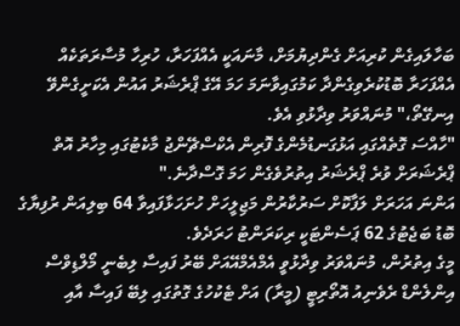ބަހާލައިގެން ކުރިއަށް ގެންދިޔުމަށް، މާނައަކީ އެއްފަހަރާ، ހުރިހާ މުސާރަތަކެއް އެއްފަހަރާ ބޮޑުކުރެވިގެންދާ ކަމުގައިވާނަމަ ހަމަ އޭގެ ޕްރެޝަރު އައުން އެކަށީގެންވޭ އިނގޭތޯ،" މުނައްވަރު ވިދާޅުވި އެވެ.
"ހާއްސަ ގޮތެއްގައި އަޅުގަނޑުމެންގެ ފޮރިން އެކްސްޗޭންޖު މާކެޓުގައި މިހާރު އޮތް ޕްރެޝަރަށް ވުރެ ޕްރެޝަރު އިތުރުވެގެން ހަމަ ގޮސްދާނެ."
އަންނަ އަހަރަށް ލަފާކޮށް ސަރުކާރުން މަޖިލީހަށް ހުށަހަޅާފައިވާ 64 ބިލިއަން ރުފިޔާގެ ބޮޑު ބަޖެޓުގެ 62 ޕަސެންޓަކީ ރިކަރަންޓު ހަރަދެވެ.
މީގެ އިތުރުން، މުނައްވަރު ވިދާޅުވީ އެމްއެމްއޭއަށް ބޭރު ފައިސާ ލިބެނީ މޯލްޑިވްސް އިންލެންޑް ރެވެނިއު އޮތޯރިޓީ (މީރާ) އަށް ޓެކުހުގެ ގޮތުގައި ލިބޭ ފައިސާ އާއި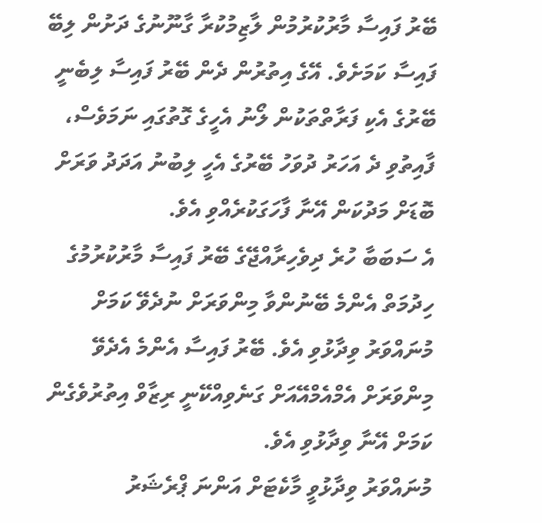ބޭރު ފައިސާ މާރުކުރުމުން ލާޒިމުކުރާ ގާނޫނުގެ ދަށުން ލިބޭ ފައިސާ ކަމަށެވެ. އޭގެ އިތުރުން ދެން ބޭރު ފައިސާ ލިބެނީ ބޭރުގެ އެކި ފަރާތްތަކުން ލޯނު އެހީގެ ގޮތުގައި ނަމަވެސް، ފާއިތުވި ދެ އަހަރު ދުވަހު ބޭރުގެ އެހީ ލިބުނު އަދަދު ވަރަށް ބޮޑަށް މަދުކަން އޭނާ ފާހަގަކުރެއްވި އެވެ.
އެ ސަބަބާ ހުރެ ދިވެހިރާއްޖޭގެ ބޭރު ފައިސާ މާރުކުރުމުގެ ހިދުމަތް އެންމެ ބޭނުންވާ މިންވަރަށް ނުދެވޭ ކަމަށް މުނައްވަރު ވިދާޅުވި އެވެ. ބޭރު ފައިސާ އެންމެ އެދެވޭ މިންވަރަށް އެމްއެމްއޭއަށް ގަނެވިއްކޭނީ ރިޒާވް އިތުރުވެގެން ކަމަށް އޭނާ ވިދާޅުވި އެވެ.
މުނައްވަރު ވިދާޅުވީ މާކެޓަށް އަންނަ ޕްރެޝަރު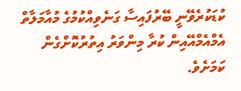ކުޑަކުރެވޭނީ ބޭރުފައިސާ ގަނެވިއްކުމުގެ މުއާމަލާތް އެމްއެމްއޭއިން ކުރާ މިންވަރު އިތުރުކޮށްގެން ކަމަށެވެ.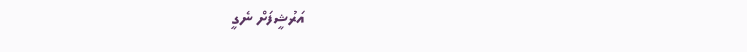އަރުޝީފަށް ނެގީ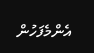އެންމެފަހުން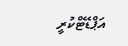އަޕްޑޭޓްކުރީ